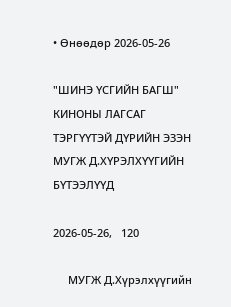• Өнөөдөр 2026-05-26

"ШИНЭ ҮСГИЙН БАГШ" КИНОНЫ ЛАГСАГ ТЭРГҮҮТЭЙ ДҮРИЙН ЭЗЭН МУГЖ Д.ХҮРЭЛХҮҮГИЙН БҮТЭЭЛҮҮД

2026-05-26,   120

     МУГЖ Д.Хүрэлхүүгийн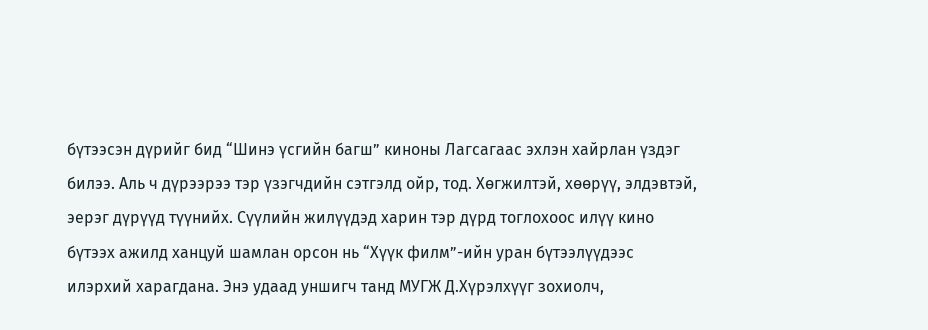бүтээсэн дүрийг бид “Шинэ үсгийн багш” киноны Лагсагаас эхлэн хайрлан үздэг билээ. Аль ч дүрээрээ тэр үзэгчдийн сэтгэлд ойр, тод. Хөгжилтэй, хөөрүү, элдэвтэй, эерэг дүрүүд түүнийх. Сүүлийн жилүүдэд харин тэр дүрд тоглохоос илүү кино бүтээх ажилд ханцуй шамлан орсон нь “Хүүк филм”-ийн уран бүтээлүүдээс илэрхий харагдана. Энэ удаад уншигч танд МУГЖ Д.Хүрэлхүүг зохиолч,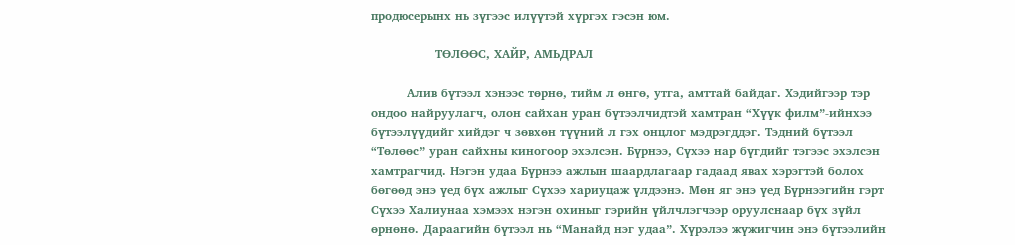продюсерынх нь зүгээс илүүтэй хүргэх гэсэн юм.

                ТӨЛӨӨС, ХАЙР, АМЬДРАЛ

         Алив бүтээл хэнээс төрнө, тийм л өнгө, утга, амттай байдаг. Хэдийгээр тэр ондоо найруулагч, олон сайхан уран бүтээлчидтэй хамтран “Хүүк филм”-ийнхээ бүтээлүүдийг хийдэг ч зөвхөн түүний л гэх онцлог мэдрэгддэг. Тэдний бүтээл “Төлөөс” уран сайхны киногоор эхэлсэн. Бүрнээ, Сүхээ нар бүгдийг тэгээс эхэлсэн хамтрагчид. Нэгэн удаа Бүрнээ ажлын шаардлагаар гадаад явах хэрэгтэй болох бөгөөд энэ үед бүх ажлыг Сүхээ хариуцаж үлдээнэ. Мөн яг энэ үед Бүрнээгийн гэрт Сүхээ Халиунаа хэмээх нэгэн охиныг гэрийн үйлчлэгчээр оруулснаар бүх зүйл өрнөнө. Дараагийн бүтээл нь “Манайд нэг удаа”. Хүрэлээ жүжигчин энэ бүтээлийн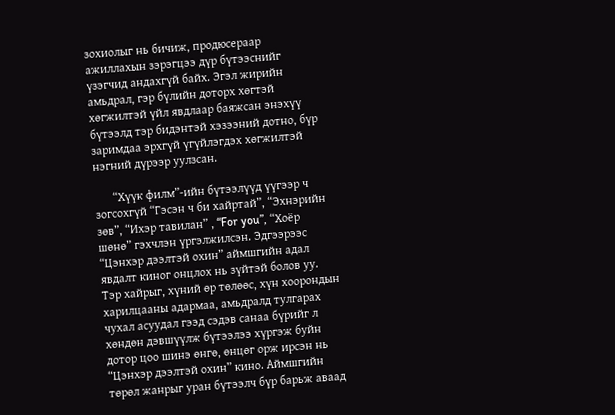зохиолыг нь бичиж, продюсераар ажиллахын зэрэгцээ дүр бүтээснийг үзэгчид андахгүй байх. Эгэл жирийн амьдрал, гэр бүлийн доторх хөгтэй хөгжилтэй үйл явдлаар баяжсан энэхүү бүтээлд тэр бидэнтэй хэзээний дотно, бүр заримдаа эрхгүй үгүйлэгдэх хөгжилтэй нэгний дүрээр уулзсан.

      “Хүүк филм”-ийн бүтээлүүд үүгээр ч зогсохгүй “Гэсэн ч би хайртай”, “Эхнэрийн зөв”, “Ихэр тавилан” , “For you”, “Хоёр шөнө” гэхчлэн үргэлжилсэн. Эдгээрээс “Цэнхэр дээлтэй охин” аймшгийн адал явдалт киног онцлох нь зүйтэй болов уу. Тэр хайрыг, хүний өр төлөөс, хүн хоорондын харилцааны адармаа, амьдралд тулгарах чухал асуудал гээд сэдэв санаа бүрийг л хөндөн дэвшүүлж бүтээлээ хүргэж буйн дотор цоо шинэ өнгө, өнцөг орж ирсэн нь “Цэнхэр дээлтэй охин” кино. Аймшгийн төрөл жанрыг уран бүтээлч бүр барьж аваад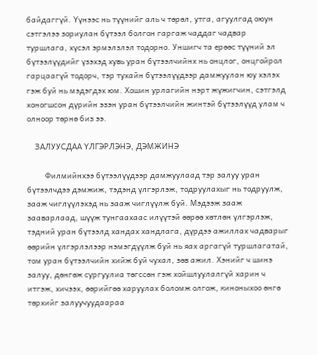байдаггүй. Үүнээс нь түүнийг аль ч төрөл, утга, агуулгад оюун сэтгэлээ зориулан бүтээл болгон гаргаж чаддаг чадвар туршлага, хүсэл эрмэлзлэл тодорно. Уншигч та ерөөс түүний эл бүтээлүүдийг үзэхэд хувь уран бүтээлчийнх нь онцлог, онцгойрол гарцаагүй тодорч, тэр тухайн бүтээлүүдээр дамжуулан юу хэлэх гэж буй нь мэдэгдэх юм. Хошин урлагийн нэрт жүжигчин, сэтгэлд хоногшсон дүрийн эзэн уран бүтээлчийн жинтэй бүтээлүүд улам ч олноор төрнө биз ээ.

    ЗАЛУУСДАА ҮЛГЭРЛЭНЭ, ДЭМЖИНЭ

         Филмийнхээ бүтээлүүдээр дамжуулаад тэр залуу уран бүтээлчдээ дэмжиж, тэдэнд үлгэрлэж, тодруулахыг нь тодруулж, зааж чиглүүлэхэд нь зааж чиглүүлж буй. Мэдээж зааж зааварлаад, шүүж тунгаахаас илүүтэй өөрөө хөтлөн үлгэрлэж, тэдний уран бүтээлд хандах хандлага, дүрдээ ажиллах чадварыг өөрийн үлгэрлэлээр нэмэгдүүлж буй нь яах аргагүй туршлагатай, том уран бүтээлчийн хийж буй чухал, зөв ажил. Хэнийг ч шинэ залуу, дөнгөж сургуулиа төгссөн гэж хойшлуулалгүй харин ч итгэж, хичээх, өөрийгөө харуулах боломж олгож, киноныхоо өнгө төрхийг залуучуудаараа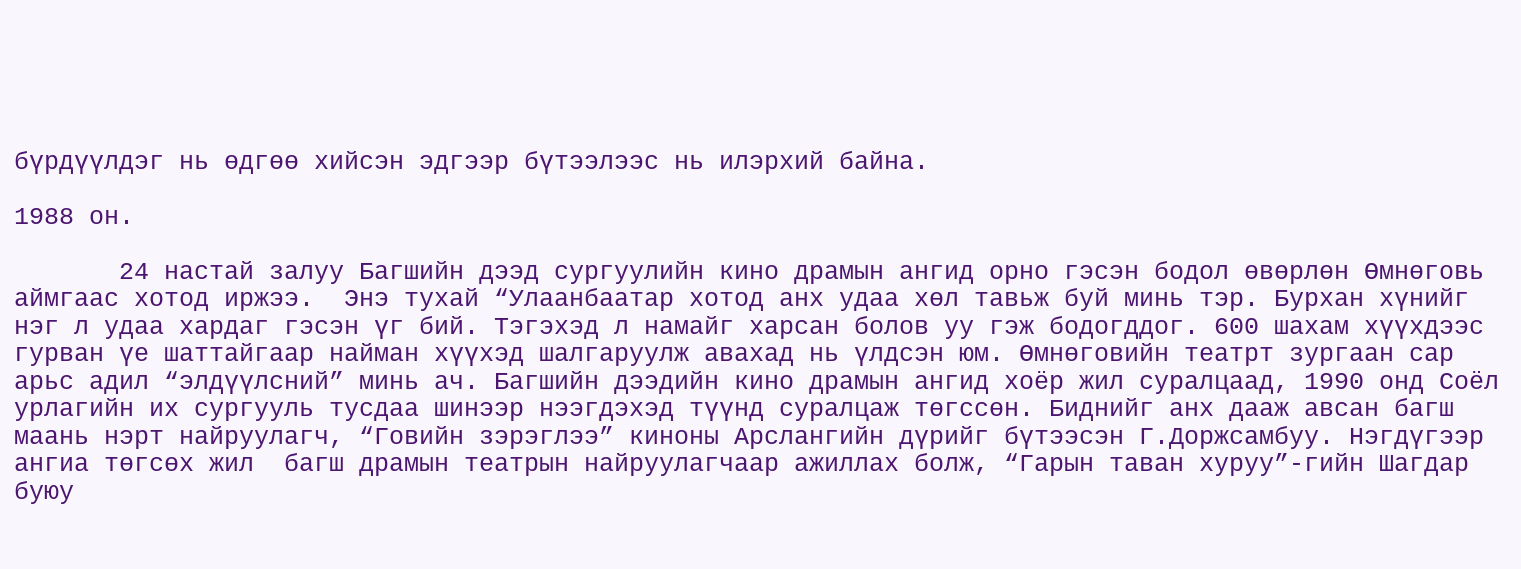бүрдүүлдэг нь өдгөө хийсэн эдгээр бүтээлээс нь илэрхий байна.

1988 он.

       24 настай залуу Багшийн дээд сургуулийн кино драмын ангид орно гэсэн бодол өвөрлөн Өмнөговь аймгаас хотод иржээ.  Энэ тухай “Улаанбаатар хотод анх удаа хөл тавьж буй минь тэр. Бурхан хүнийг нэг л удаа хардаг гэсэн үг бий. Тэгэхэд л намайг харсан болов уу гэж бодогддог. 600 шахам хүүхдээс гурван үе шаттайгаар найман хүүхэд шалгаруулж авахад нь үлдсэн юм. Өмнөговийн театрт зургаан сар арьс адил “элдүүлсний” минь ач. Багшийн дээдийн кино драмын ангид хоёр жил суралцаад, 1990 онд Соёл урлагийн их сургууль тусдаа шинээр нээгдэхэд түүнд суралцаж төгссөн. Биднийг анх дааж авсан багш маань нэрт найруулагч, “Говийн зэрэглээ” киноны Арслангийн дүрийг бүтээсэн Г.Доржсамбуу. Нэгдүгээр ангиа төгсөх жил  багш драмын театрын найруулагчаар ажиллах болж, “Гарын таван хуруу”-гийн Шагдар буюу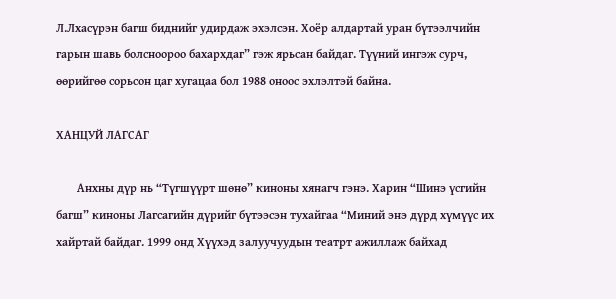Л.Лхасүрэн багш биднийг удирдаж эхэлсэн. Хоёр алдартай уран бүтээлчийн гарын шавь болсноороо бахархдаг” гэж ярьсан байдаг. Түүний ингэж сурч, өөрийгөө сорьсон цаг хугацаа бол 1988 оноос эхлэлтэй байна.

ХАНЦУЙ ЛАГСАГ

       Анхны дүр нь “Түгшүүрт шөнө” киноны хянагч гэнэ. Харин “Шинэ үсгийн багш” киноны Лагсагийн дүрийг бүтээсэн тухайгаа “Миний энэ дүрд хүмүүс их хайртай байдаг. 1999 онд Хүүхэд залуучуудын театрт ажиллаж байхад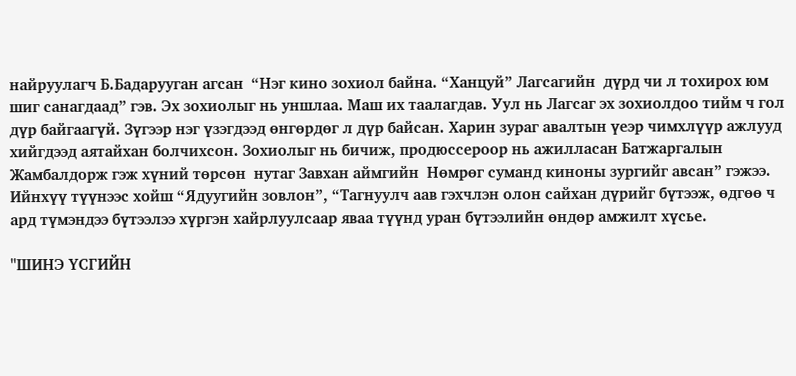найруулагч Б.Бадарууган агсан  “Нэг кино зохиол байна. “Ханцуй” Лагсагийн  дүрд чи л тохирох юм шиг санагдаад” гэв. Эх зохиолыг нь уншлаа. Маш их таалагдав. Уул нь Лагсаг эх зохиолдоо тийм ч гол дүр байгаагүй. Зүгээр нэг үзэгдээд өнгөрдөг л дүр байсан. Харин зураг авалтын үеэр чимхлүүр ажлууд хийгдээд аятайхан болчихсон. Зохиолыг нь бичиж, продюссероор нь ажилласан Батжаргалын Жамбалдорж гэж хүний төрсөн  нутаг Завхан аймгийн  Нөмрөг суманд киноны зургийг авсан” гэжээ. Ийнхүү түүнээс хойш “Ядуугийн зовлон”, “Тагнуулч аав гэхчлэн олон сайхан дүрийг бүтээж, өдгөө ч ард түмэндээ бүтээлээ хүргэн хайрлуулсаар яваа түүнд уран бүтээлийн өндөр амжилт хүсье.

"ШИНЭ ҮСГИЙН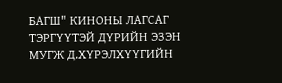БАГШ" КИНОНЫ ЛАГСАГ ТЭРГҮҮТЭЙ ДҮРИЙН ЭЗЭН МУГЖ Д.ХҮРЭЛХҮҮГИЙН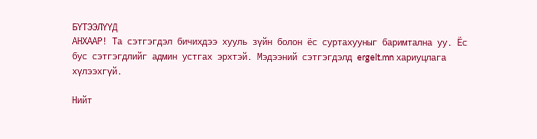БҮТЭЭЛҮҮД
АНХААР! Та сэтгэгдэл бичихдээ хууль зүйн болон ёс суртахууныг баримтална уу. Ёс бус сэтгэгдлийг админ устгах эрхтэй. Мэдээний сэтгэгдэлд ergelt.mn хариуцлага хүлээхгүй.

Нийт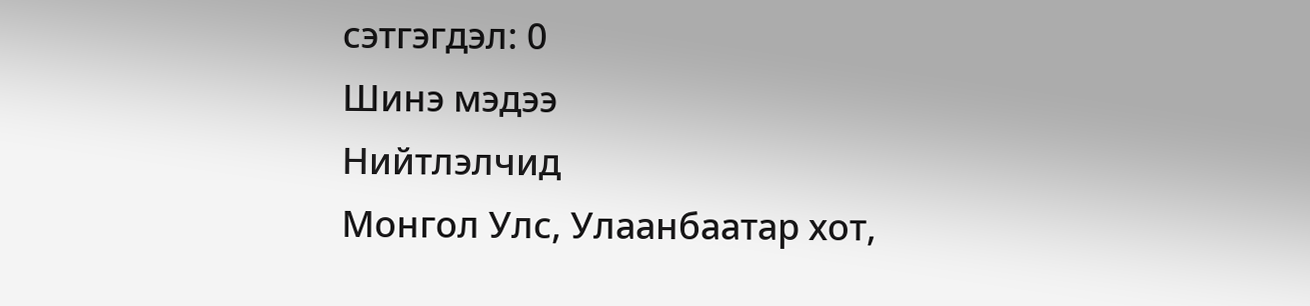сэтгэгдэл: 0
Шинэ мэдээ
Нийтлэлчид
Монгол Улс, Улаанбаатар хот,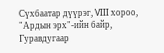Сүхбаатар дүүрэг, VIII хороо, "Ардын эрх"-ийн байр, Гуравдугаар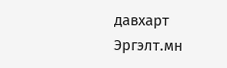давхарт Эргэлт.мн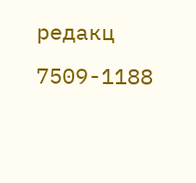редакц
7509-1188